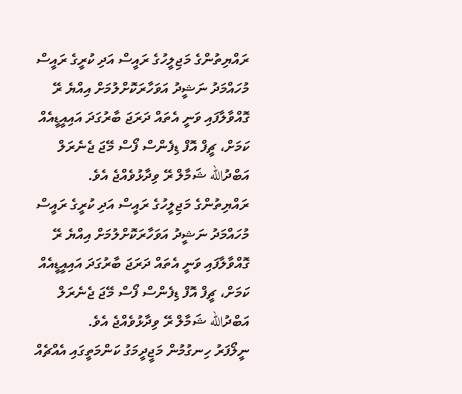ރައްޔިތުންގެ މަޖިލީހުގެ ރައީސް އަދި ކުރީގެ ރައީސް މުހައްމަދު ނަޝީދު އަވަހާރަކޮށްލުމަށް އިއްޔެ ރޭ ގޮއްވާލާފައި ވަނީ އެތައް ދަރަޖަ ބާރުގަދަ އައިއީޑީއެއް ކަމަށް، ޗީފް އޮފް ޑިފެންސް ފޯސް މޭޖަ ޖެނެރަލް އަބްދުالله ޝަމާލް ރޭ ވިދާޅުވެއްޖެ އެވެ.
ރައްޔިތުންގެ މަޖިލީހުގެ ރައީސް އަދި ކުރީގެ ރައީސް މުހައްމަދު ނަޝީދު އަވަހާރަކޮށްލުމަށް އިއްޔެ ރޭ ގޮއްވާލާފައި ވަނީ އެތައް ދަރަޖަ ބާރުގަދަ އައިއީޑީއެއް ކަމަށް، ޗީފް އޮފް ޑިފެންސް ފޯސް މޭޖަ ޖެނެރަލް އަބްދުالله ޝަމާލް ރޭ ވިދާޅުވެއްޖެ އެވެ.
ނީލޯފަރު ހިނގުމުން މަޖީދީމަގު ކަންމަތީގައި އެއްޗެއް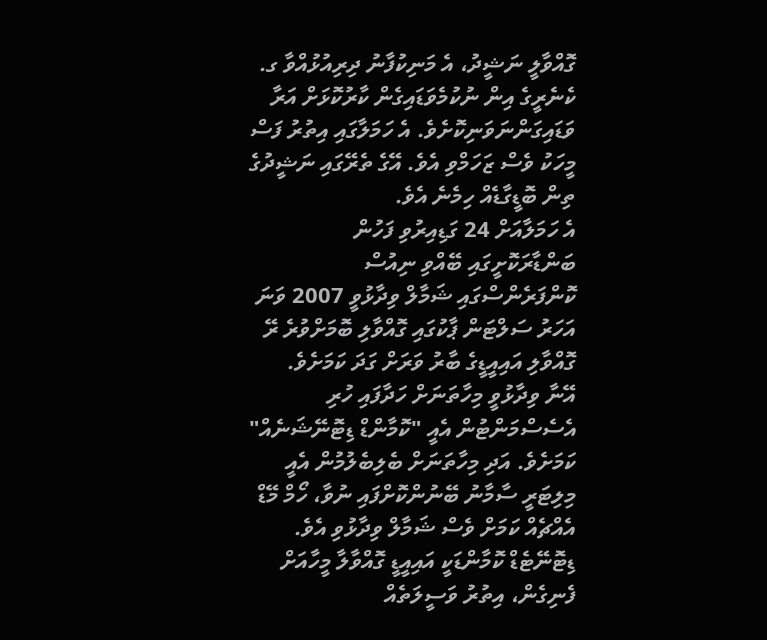ގޮއްވާލީ ނަޝީދު، އެ މަނިކުފާނު ދިރިއުޅުއްވާ ގ. ކެނެރީގެ އިން ނުކުމެވަޑައިގެން ކާރުކޮޅަށް އަރާ ވަޑައިގަންނަވަނިކޮށެވެ. އެ ހަމަލާގައި އިތުރު ފަސް މީހަކު ވެސް ޒަހަމްވި އެވެ. އޭގެ ތެރޭގައި ނަޝީދުގެ ތިން ބޮޑީގާޑެއް ހިމެނެ އެވެ.
އެ ހަމަލާއަށް 24 ގަޑިއިރުވި ފަހުން ބަންޑާރަކޮށީގައި ބޭއްވި ނިއުސް ކޮންފަރެންސްގައި ޝަމާލް ވިދާޅުވީ 2007 ވަނަ އަހަރު ސަލްޓަން ޕާކުގައި ގޮއްވާލި ބޮމަށްވުރެ ރޭ ގޮއްވާލި އައިއީޑީގެ ބާރު ވަރަށް ގަދަ ކަމަށެވެ.
އޭނާ ވިދާޅުވީ މިހާތަނަށް ހަދާފައި ހުރި އެސެސްމަންޓުން އެއީ "ކޮމާންޑް ޑިޓޮނޭޝަނެއް" ކަމަށެވެ. އަދި މިހާތަނަށް ބެލިބެލުމުން އެއީ މިލިޓަރީ ސާމާނު ބޭނުންކޮށްފައި ނުވާ، ހޯމް މޭޑް އެއްޗެއް ކަމަށް ވެސް ޝަމާލް ވިދާޅުވި އެވެ. ޑިޓޮނޭޓެޑް ކޮމާންޑަކީ އައިއީޑީ ގޮއްވާލާ މީހާއަށް ފެނިގެން، އިތުރު ވަސީލަތެއް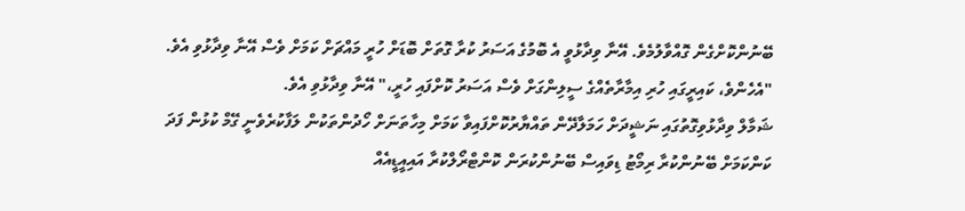ބޭނުންކޮށްގެން ގޮއްވާލުމެވެ. އޭނާ ވިދާޅުވީ އެ ބޮމުގެ އަސަރު ކުރާ ގޮތަށް ބޮޑަށް ހުރީ މައްޗަށް ކަމަށް ވެސް އޭނާ ވިދާޅުވި އެވެ.
"އެހެންވެ، ކައިރީގައި ހުރި އިމާރާތެއްގެ ސީލިންގަށް ވެސް އަސަރު ކޮށްފައި ހުރީ،" އޭނާ ވިދާޅުވި އެވެ.
ޝަމާލް ވިދާޅުވިގޮތުގައި ނަޝީދަށް ހަމަލާދޭން ތައްޔާރުކޮށްފައިވާ ކަމަށް މިހާތަނަށް ހޯދުންތަކުން ލަފާކުރެވެނީ ގޭމް ކުޅުން ފަދަ ކަންކަމަށް ބޭނުންކުރާ ރިމޯޓު ޑިވައިސް ބޭނުންކުރަން ކޮންޓްރޯލްކުރާ އައިއީޑީއެއް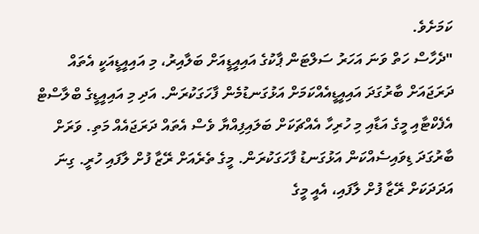ކަމަށެވެ.
"ދެހާސް ހަތް ވަނަ އަހަރު ސަލްޓަން ޕާކުގެ އައިއީޑީއަށް ބަލާއިރު، މި އައިއީޑީއަކީ އެތައް ދަރަޖައަށް ބާރުގަދަ އައިއީޑީއެއްކަމަށް އަޅުގަނޑުމެން ފާހަގަކުރަން. އަދި މި އައިއީޑީގެ ބްލާސްޓް އެފެކްޓާއި މީގެ އަޑާއި މި ހުރިހާ އެއްޗަކަށް ބަލައިފިއްޔާ ވެސް އެތައް ދަރަޖައެއް މަތި. ވަރަށް ބާރުގަދަ ޑިވައިސެއްކަން އަޅުގަނޑު ފާހަގަކުރަން. މީގެ ތެރެއަށް ރޭޒާ ފުށް ލާފައި ހުރީ. ގިނަ އަދަދަކަށް ރޭޒާ ފުށް ލާފައި، އެއީ މީގެ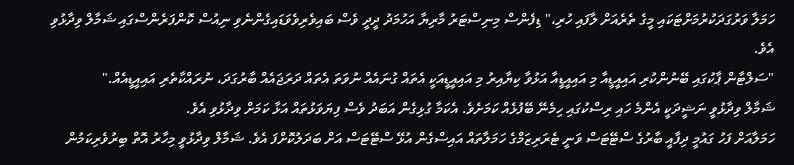ހަމަލާ ވަރުގަދަކުރުމަށްޓަކައި މީގެ ތެރެއަށް ލާފައި ހުރި،" ޑިފެންސް މިނިސްޓަރު މާރިޔާ އަހުމަދު ދީދީ ވެސް ބައިވެރިވެވަޑައިގެންނެވި ނިއުސް ކޮންފަރެންސްގައި ޝަމާލް ވިދާޅުވި އެވެ.
"ސަލްޓާން ޕާކުގައި ބޭނުންކުރި އައިއީޑީއާ މި އައިއީޑީއާ އަޅުވާ ކިޔާއިރު މި އައިއީޑީއަކީ އެތައް ގުނައެއް ނުވަތަ އެތައް ދަރަޖައެއް ބާރުގަދަ، ނުރައްކާތެރި އައިއީޑީއެއް."
ޝަމާލް ވިދާޅުވީ ނަޝީދަކީ އެންމެ ހައި ރިސްކުގައި ހިމެނޭ ބޭފުޅެއް ކަމަށެވެ. އެކަމާ ގުޅިގެން އަބަދު ވެސް ފިޔަވަޅުތައް އަޅާ ކަމަށް ވިދާޅުވި އެވެ.
ހަމަލާއަށް ފަހު ގައުމީ ދިފާއީ ބާރުގެ ސްޓޭޓަސް ވަނީ ޓެރަރިޒަމްގެ ހަމަލާތައް އައިސްގެން އުޅޭ ސްޓޭޓަސް އަށް ބަދަލުކޮށްފަ އެވެ. ޝަމާލް ވިދާޅުވީ މިހާރު އޮތް ބިރުވެރިކަމުން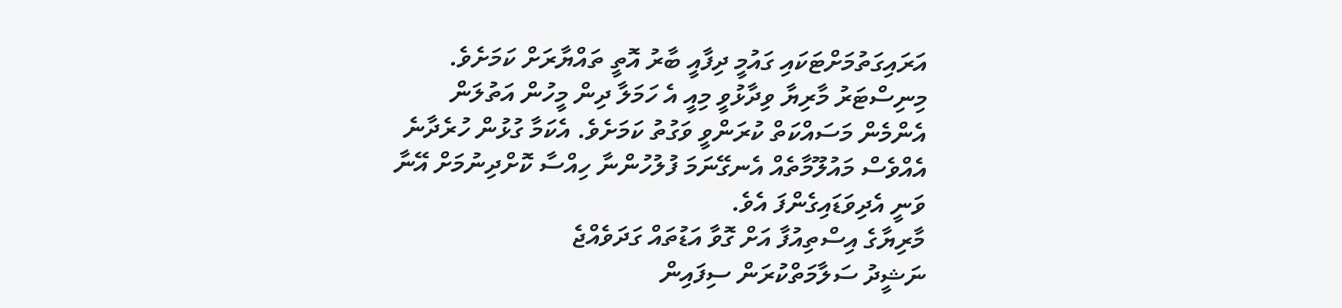އަރައިގަތުމަށްޓަކައި ގައުމީ ދިފާއީ ބާރު އޮތީ ތައްޔާރަށް ކަމަށެވެ.
މިނިސްޓަރު މާރިޔާ ވިދާޅުވީ މިއީ އެ ހަމަލާ ދިން މީހުން އަތުލަން އެންމެން މަސައްކަތް ކުރަންވީ ވަގުތު ކަމަށެވެ. އެކަމާ ގުޅުން ހުރެދާނެ އެއްވެސް މައުލޫމާތެއް އެނގޭނަމަ ފުލުހުންނާ ހިއްސާ ކޮށްދިނުމަށް އޭނާ ވަނީ އެދިވަޑައިގެންފަ އެވެ.
މާރިޔާގެ އިސްތިއުފާ އަށް ގޮވާ އަޑުތައް ގަދަވެއްޖެ
ނަޝީދު ސަލާމަތްކުރަން ސިފައިން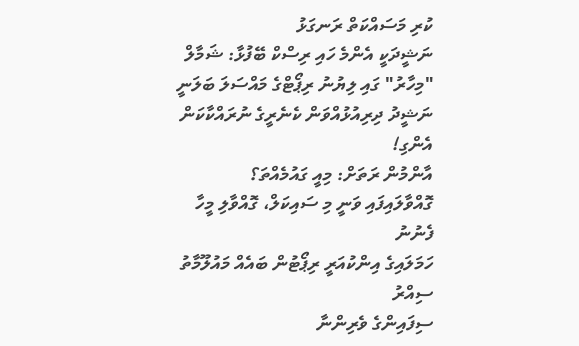ކުރި މަސައްކަތް ރަނގަޅު
ނަޝީދަކީ އެންމެ ހައި ރިސްކް ބޭފުޅާ: ޝަމާލް
"މިހާރު" ގައި ލިޔުނު ރިޕޯޓްގެ މައްސަލަ ބަލަނީ
ނަޝީދު ދިރިއުޅުއްވަން ކެނެރީގެ ނުރައްކާކަން އެންގި!
އާންމުން ރަތަށް: މިއީ ގައުމެއްތަ؟
ގޮއްވާލައިފައި ވަނީ މި ސައިކަލް، ގޮއްވާލި މީހާ ފެނުނު
ހަމަލައިގެ އިންކުއަރީ ރިޕޯޓުން ބައެއް މައުލޫމާތު ސިއްރު
ސިފައިންގެ ވެރިންނާ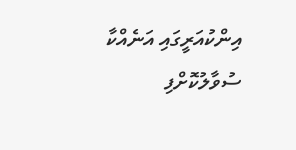އިންކުއަރީގައި އަނެއްކާ ސުވާލުކޮށްފި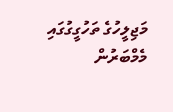މަޖިލީހުގެ ތަހުގީގުގައި މެމްބަރުން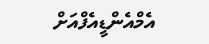އެމްއެންޑީއެފްއަށް